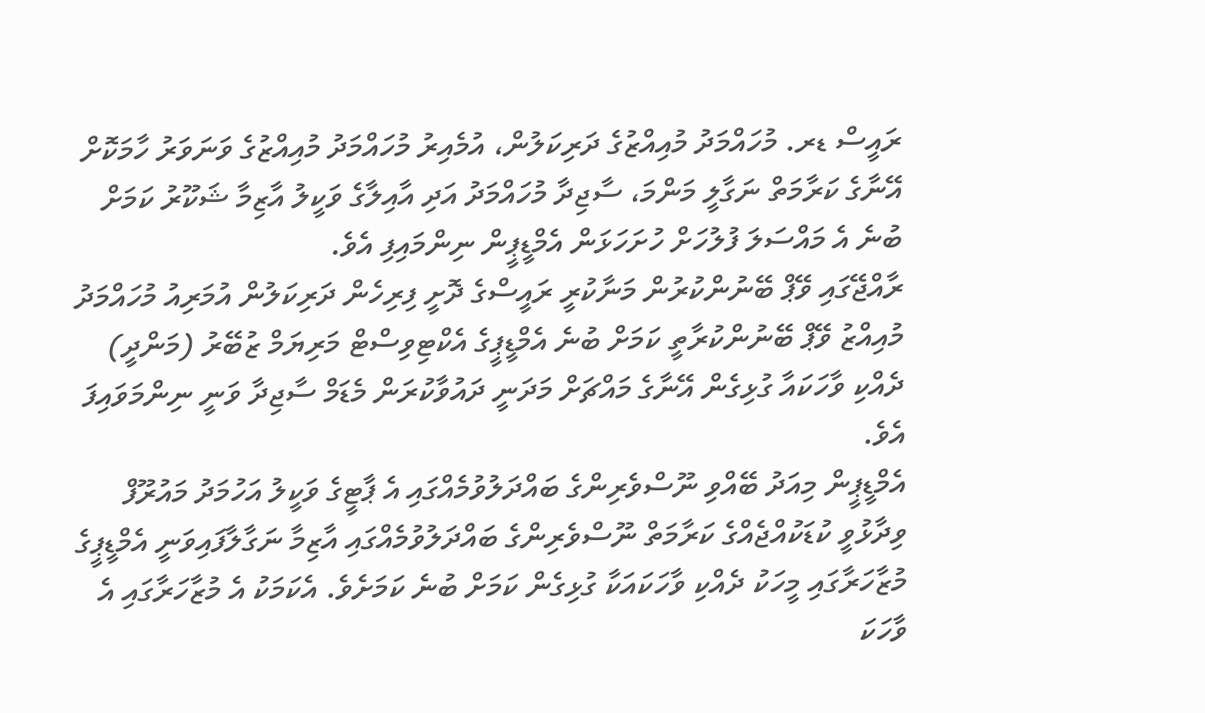ރައީސް ޑރ. މުހައްމަދު މުއިއްޒުގެ ދަރިކަލުން، އުމެއިރު މުހައްމަދު މުއިއްޒުގެ ވަނަވަރު ހާމަކޮށް އޭނާގެ ކަރާމަތް ނަގާލީ މަންމަ، ސާޖިދާ މުހައްމަދު އަދި އާއިލާގެ ވަކީލު އާޒިމާ ޝަކޫރު ކަމަށް ބުނެ އެ މައްސަލަ ފުލުހަށް ހުށަހަޅަން އެމްޑީޕީން ނިންމައިފި އެވެ.
ރާއްޖޭގައި ވޭޕް ބޭނުންކުރުން މަނާކުރީ ރައީސްގެ ދޮށީ ފިރިހެން ދަރިކަލުން އުމަރިއު މުހައްމަދު މުއިއްޒު ވޭޕް ބޭނުންކުރާތީ ކަމަށް ބުނެ އެމްޑީޕީގެ އެކްޓިވިސްޓް މަރިޔަމް ޒުބޭރު (މަންދީ) ދެއްކި ވާހަކައާ ގުޅިގެން އޭނާގެ މައްޗަށް މަދަނީ ދައުވާކުރަން މެޑަމް ސާޖިދާ ވަނީ ނިންމަވައިފަ އެވެ.
އެމްޑީޕީން މިއަދު ބޭއްވި ނޫސްވެރިންގެ ބައްދަލުވުމެއްގައި އެ ޕާޓީގެ ވަކީލު އަހުމަދު މައުރޫފް ވިދާޅުވީ ކުޑަކުއްޖެއްގެ ކަރާމަތް ނޫސްވެރިންގެ ބައްދަލުވުމެއްގައި އާޒިމާ ނަގާލާފައިވަނީ އެމްޑީޕީގެ މުޒާހަރާގައި މީހަކު ދެއްކި ވާހަކައަކާ ގުޅިގެން ކަމަށް ބުނެ ކަމަށެވެ. އެކަމަކު އެ މުޒާހަރާގައި އެ ވާހަކަ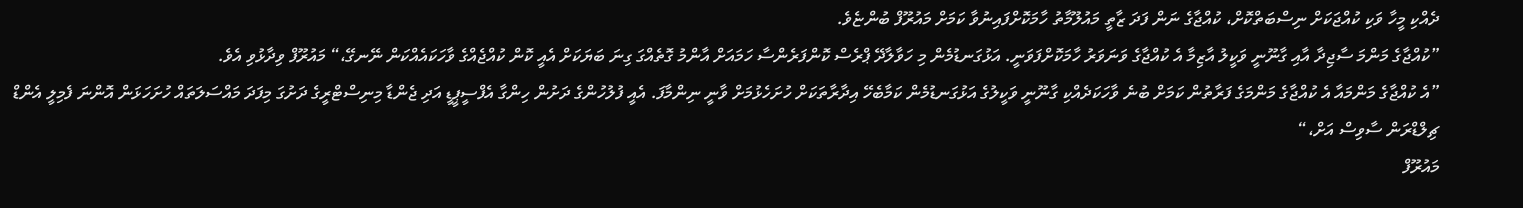ދެއްކި މީހާ ވަކި ކުއްޖަކަށް ނިސްބަތްކޮށް، ކުއްޖާގެ ނަން ފަދަ ޒާތީ މައުލޫމާތު ހާމަކޮށްފައިނުވާ ކަމަށް މައުރޫފް ބުންޏެވެ.
”ކުއްޖާގެ މަންމަ ސާޖިދާ އާއި ގާނޫނީ ވަކީލު އާޒިމާ އެ ކުއްޖާގެ ވަނަވަރު ހާމަކޮށްފަވަނީ. އަޅުގަނޑުމެން މި ހަވާލާދޭ ޕްރެސް ކޮންފަރެންސާ ހަމައަށް އާންމު ގޮތެއްގަ ގިނަ ބަޔަކަށް އެއީ ކޮން ކުއްޖެއްގެ ވާހަކައެއްކަން ނޭނގޭ،“ މައުރޫފް ވިދާޅުވި އެވެ.
”އެ ކުއްޖާގެ މަންމައާ އެ ކުއްޖާގެ މަންމަގެ ފަރާތުން ކަމަށް ބުނެ ވާހަކަދެއްކި ގާނޫނީ ވަކީލުގެ އަޅުގަނޑުމެން ކަމާބެހޭ އިދާރާތަކަށް ހުށަހެޅުމަށް ވާނީ ނިންމާފަ. އެއީ ފުލުހުންގެ ދަށުން ހިންގާ އެފްސީޕީޑީ އަދި ޖެންޑާ މިނިސްޓްރީގެ ދަށުގަ މިފަދަ މައްސަލަތައް ހުށަހަޅަން އޮންނަ ފެމިލީ އެންޑް ޗިލްޑްރަން ސާވިސް އަށް،“
މައުރޫފް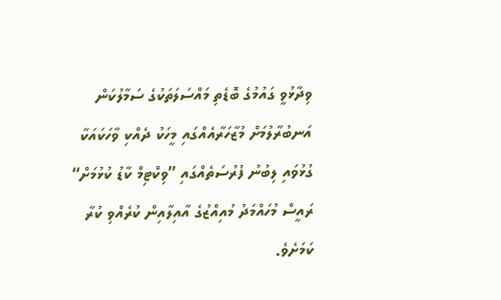ވިދާޅުވީ ގައުމުގެ ބޮޑެތި މައްސަލަތަކުގެ ސަމާލުކަން އަނބުރާލުމަށް މުޒާހަރާއެއްގައި މީހަކު ދެއްކި ވާހަކައަކާ ގުޅުވައި ލިބުނު ފުރުސަތެއްގައި ”ވިކްޓިމް ކާޑު ކުޅުމަށް“ ރައީސް މުހައްމަދު މުއިއްޒުގެ އާއިލާއިން ކުރެއްވި ކުރާ ކަމަށެވެ.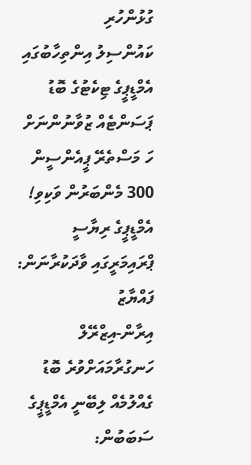ގުޅުންހުރި
ކައުންސިލު އިންތިހާބުގައި އެމްޑީޕީގެ ޓިކެޓުގެ ބޮޑު ޕަސަންޓެއް ޒުވާނުންނަށް
ހަ މަސްތެރޭ ޕީއެންސީން 300 މެންބަރުން ވަކިވި!
އެމްޑީޕީގެ ރިޔާސީ ޕްރައިމަރީގައި ވާދަކުރާނަން: ފައްޔާޒު
އިރާން-އިޒްރޭލް ހަނގުރާމައަށްވުރެ ބޮޑު ގެއްލުމެއް ލިބޭނީ އެމްޑީޕީގެ ސަބަބުން: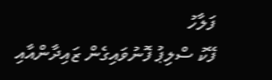ފަލާހު
ފޭކު ސްލިޕު ފޮނުވައިގެން ޒައިދާންއާއި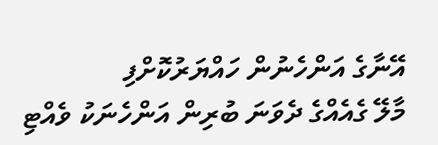އޭނާގެ އަންހެނުން ހައްޔަރުކޮށްފި
މާލޭ ގެއެއްގެ ދެވަނަ ބުރިން އަންހެނަކު ވެއްޓި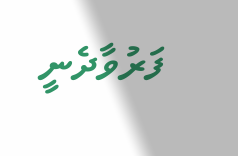ފަރުވާދެނީ